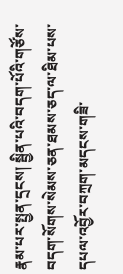རྣམ་པར་སྤྱན་དྲངས། སྦྱིན་པའི་བདག་པོའི་གཙོས་བདག་སོགས་སེམས་ཅན་ཐམས་ཅད་ལ་ཐིམ་པས་དཔལ་འབྱོར་བཀྲག་མདངས་གཟི་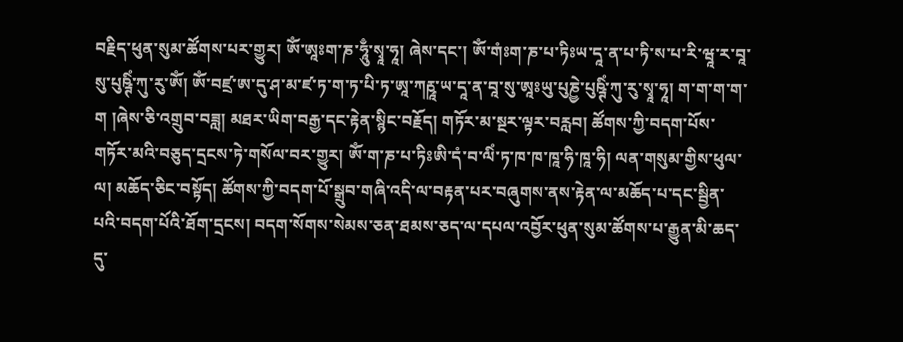བརྗིད་ཕུན་སུམ་ཚོགས་པར་གྱུར། ཨོཾ་ཨཱཿག་ཎ་ཧཱུྃ་སྭཱ་ཧཱ། ཞེས་དང་། ཨོཾ་གཾཿག་ཎ་པ་ཏིཿཡ་དཱ་ན་པ་ཏི་ས་པ་རི་ཝཱ་ར་བཱ་སུ་པུཥྚིཾ་ཀུ་རུ་ཨོཾ། ཨོཾ་བཛྲ་ཨ་དུ་ཤ་མ་ཛ་ཏ་ག་ཏ་པི་ཏ་ཨཱ་ཀརྵཱ་ཡ་དཱ་ན་བཱ་སུ་ཨཱཿཡུ་པུཎྱེ་པུཥྚིཾ་ཀུ་རུ་སྭཱ་ཧཱ། ག་ག་ག་ག་ག །ཞེས་ཅི་འགྲུབ་བཟླ། མཐར་ཡིག་བརྒྱ་དང་རྟེན་སྙིང་བརྗོད། གཏོར་མ་སྔར་ལྟར་བརླབ། ཚོགས་ཀྱི་བདག་པོས་གཏོར་མའི་བཅུད་དྲངས་ཏེ་གསོལ་བར་གྱུར། ཨོཾ་ག་ཎ་པ་ཏིཿཨི་དཾ་བ་ལིཾ་ཏ་ཁ་ཁ་ཁཱ་ཧི་ཁཱ་ཧི། ལན་གསུམ་གྱིས་ཕུལ་ལ། མཆོད་ཅིང་བསྟོད། ཚོགས་ཀྱི་བདག་པོ་སྒྲུབ་གཞི་འདི་ལ་བརྟན་པར་བཞུགས་ནས་རྟེན་ལ་མཆོད་པ་དང་སྦྱིན་པའི་བདག་པོའི་ཐོག་དྲངས། བདག་སོགས་སེམས་ཅན་ཐམས་ཅད་ལ་དཔལ་འབྱོར་ཕུན་སུམ་ཚོགས་པ་རྒྱུན་མི་ཆད་དུ་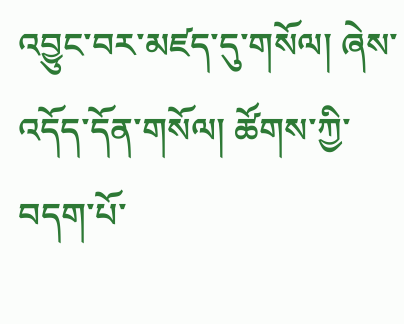འབྱུང་བར་མཛད་དུ་གསོལ། ཞེས་འདོད་དོན་གསོལ། ཚོགས་ཀྱི་བདག་པོ་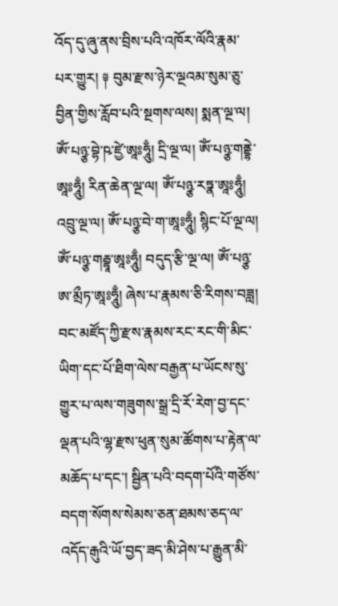འོད་དུ་ཞུ་ནས་བྲིས་པའི་འཁོར་ལོའི་རྣམ་པར་གྱུར། ༈ བུམ་རྫས་ཉེར་ལྔའམ་སུམ་ཅུ་བྱིན་གྱིས་རློབ་པའི་སྔགས་ལས། སྨན་ལྔ་ལ། ཨོཾ་པཉྩ་བྷེ་ཥ་ཛྱེ་ཨཱཿཧཱུྃ། དྲི་ལྔ་ལ། ཨོཾ་པཉྩ་གནྡྷེ་ཨཱཿཧཱུྃ། རིན་ཆེན་ལྔ་ལ། ཨོཾ་པཉྩ་རཏྣ་ཨཱཿཧཱུྃ། འབྲུ་ལྔ་ལ། ཨོཾ་པཉྩ་བེ་ག་ཨཱཿཧཱུྃ། སྙིང་པོ་ལྔ་ལ། ཨོཾ་པཉྩ་གརྦྷཱ་ཨཱཿཧཱུྃ། བདུད་རྩི་ལྔ་ལ། ཨོཾ་པཉྩ་ཨ་མྲྀཏ་ཨཱཿཧཱུྃ། ཞེས་པ་རྣམས་ཅི་རིགས་བཟླ། བང་མཛོད་ཀྱི་རྫས་རྣམས་རང་རང་གི་མིང་ཡིག་དང་པོ་ཐིག་ལེས་བརྒྱན་པ་ཡོངས་སུ་གྱུར་པ་ལས་གཟུགས་སྒྲ་དྲི་རོ་རེག་བྱ་དང་ལྡན་པའི་ལྷ་རྫས་ཕུན་སུམ་ཚོགས་པ་རྟེན་ལ་མཆོད་པ་དང་། སྦྱིན་པའི་བདག་པོའི་གཙོས་བདག་སོགས་སེམས་ཅན་ཐམས་ཅད་ལ་འདོད་རྒུའི་ཡོ་བྱད་ཟད་མི་ཤེས་པ་རྒྱུན་མི་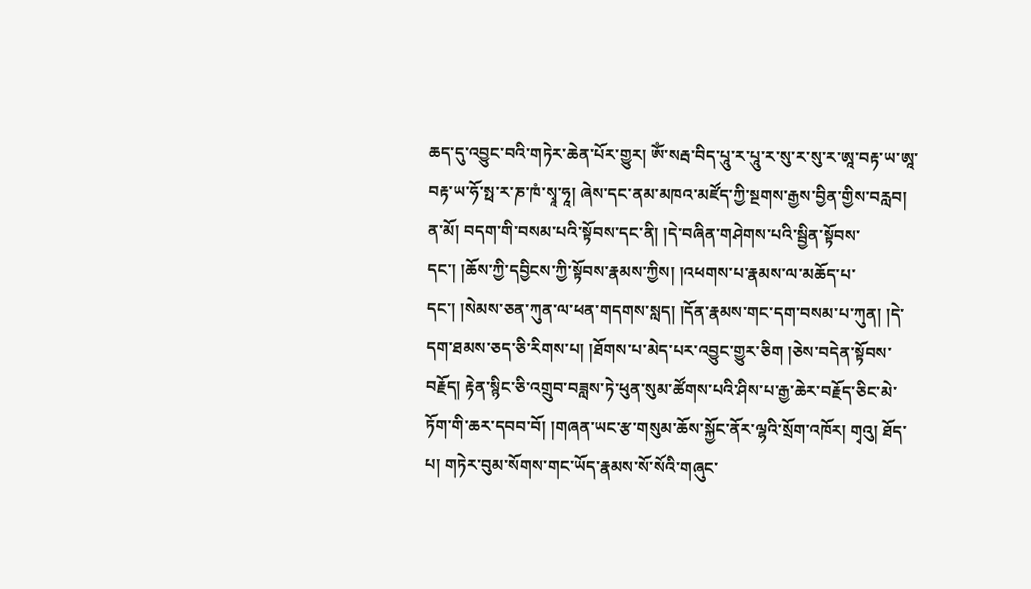ཆད་དུ་འབྱུང་བའི་གཏེར་ཆེན་པོར་གྱུར། ཨོཾ་སརྦ་བིད་པཱུ་ར་པཱུ་ར་སུ་ར་སུ་ར་ཨཱ་བརྟ་ཡ་ཨཱ་བརྟ་ཡ་ཧོ་སྥ་ར་ཎ་ཁཾ་སྭཱ་ཧཱ། ཞེས་དང་ནམ་མཁའ་མཛོད་ཀྱི་སྔགས་རྒྱས་བྱིན་གྱིས་བརླབ། ན་མོ། བདག་གི་བསམ་པའི་སྟོབས་དང་ནི། །དེ་བཞིན་གཤེགས་པའི་སྦྱིན་སྟོབས་དང་། །ཆོས་ཀྱི་དབྱིངས་ཀྱི་སྟོབས་རྣམས་ཀྱིས། །འཕགས་པ་རྣམས་ལ་མཆོད་པ་དང་། །སེམས་ཅན་ཀུན་ལ་ཕན་གདགས་སླད། །དོན་རྣམས་གང་དག་བསམ་པ་ཀུན། །དེ་དག་ཐམས་ཅད་ཅི་རིགས་པ། །ཐོགས་པ་མེད་པར་འབྱུང་གྱུར་ཅིག །ཅེས་བདེན་སྟོབས་བརྗོད། རྟེན་སྙིང་ཅི་འགྲུབ་བཟླས་ཏེ་ཕུན་སུམ་ཚོགས་པའི་ཤིས་པ་རྒྱ་ཆེར་བརྗོད་ཅིང་མེ་ཏོག་གི་ཆར་དབབ་བོ། །གཞན་ཡང་རྩ་གསུམ་ཆོས་སྐྱོང་ནོར་ལྷའི་སྲོག་འཁོར། གྭའུ། ཐོད་པ། གཏེར་བུམ་སོགས་གང་ཡོད་རྣམས་སོ་སོའི་གཞུང་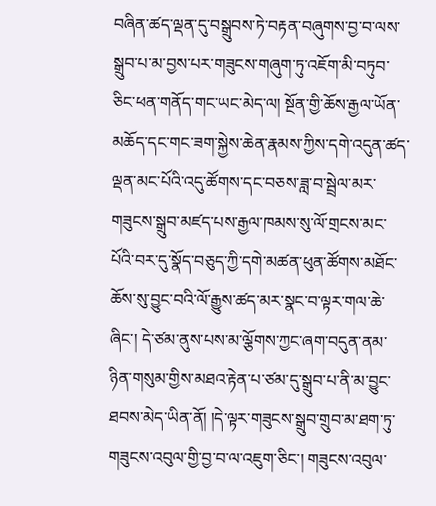བཞིན་ཚད་ལྡན་དུ་བསྒྲུབས་ཏེ་བརྟན་བཞུགས་བྱ་བ་ལས་སྒྲུབ་པ་མ་བྱས་པར་གཟུངས་གཞུག་ཏུ་འཇོག་མི་བཏུབ་ཅིང་ཕན་གནོད་གང་ཡང་མེད་ལ། སྔོན་གྱི་ཆོས་རྒྱལ་ཡོན་མཆོད་དང་གང་ཟག་སྐྱེས་ཆེན་རྣམས་ཀྱིས་དགེ་འདུན་ཚད་ལྡན་མང་པོའི་འདུ་ཚོགས་དང་བཅས་ཟླ་བ་སྦྲེལ་མར་གཟུངས་སྒྲུབ་མཛད་པས་རྒྱལ་ཁམས་སུ་ལོ་གྲངས་མང་པོའི་བར་དུ་སྣོད་བཅུད་ཀྱི་དགེ་མཚན་ཕུན་ཚོགས་མཐོང་ཆོས་སུ་བྱུང་བའི་ལོ་རྒྱུས་ཚད་མར་སྣང་བ་ལྟར་གལ་ཆེ་ཞིང་། དེ་ཙམ་ནུས་པས་མ་ལྕོགས་ཀྱང་ཞག་བདུན་ནམ་ཉིན་གསུམ་གྱིས་མཐའ་རྟེན་པ་ཙམ་དུ་སྒྲུབ་པ་ནི་མ་བྱུང་ཐབས་མེད་ཡིན་ནོ། །དེ་ལྟར་གཟུངས་སྒྲུབ་གྲུབ་མ་ཐག་ཏུ་གཟུངས་འབུལ་གྱི་བྱ་བ་ལ་འཇུག་ཅིང་། གཟུངས་འབུལ་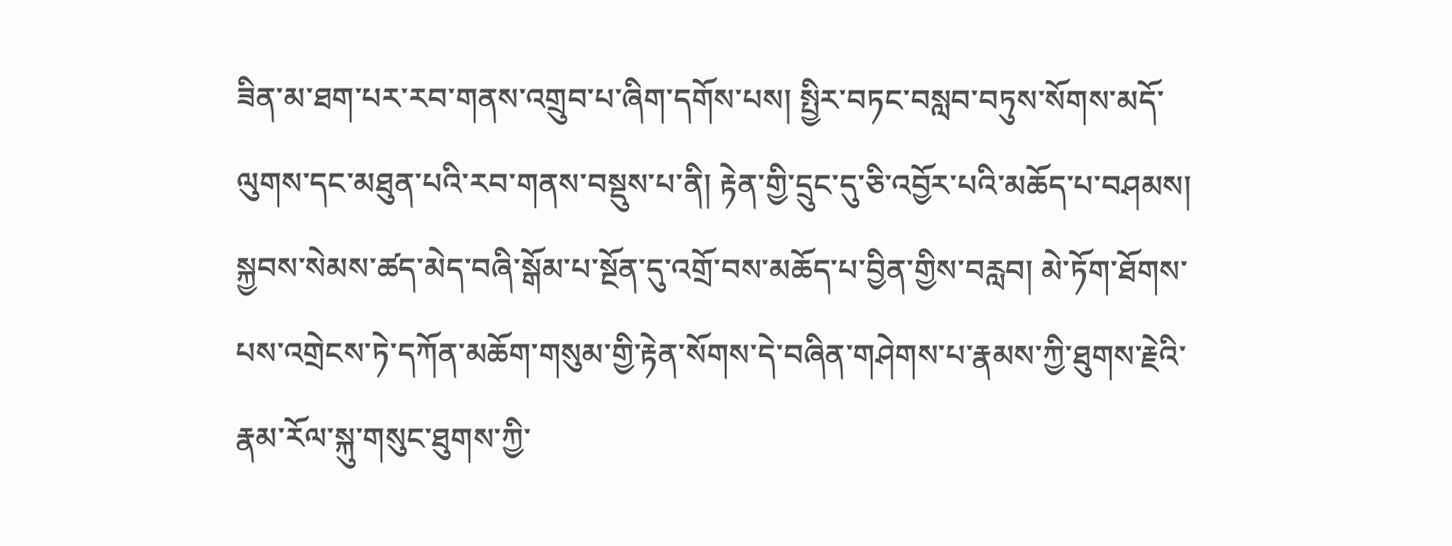ཟིན་མ་ཐག་པར་རབ་གནས་འགྲུབ་པ་ཞིག་དགོས་པས། སྤྱིར་བཏང་བསླབ་བཏུས་སོགས་མདོ་ལུགས་དང་མཐུན་པའི་རབ་གནས་བསྡུས་པ་ནི། རྟེན་གྱི་དྲུང་དུ་ཅི་འབྱོར་པའི་མཆོད་པ་བཤམས། སྐྱབས་སེམས་ཚད་མེད་བཞི་སྒོམ་པ་སྔོན་དུ་འགྲོ་བས་མཆོད་པ་བྱིན་གྱིས་བརླབ། མེ་ཏོག་ཐོགས་པས་འགྲེངས་ཏེ་དཀོན་མཆོག་གསུམ་གྱི་རྟེན་སོགས་དེ་བཞིན་གཤེགས་པ་རྣམས་ཀྱི་ཐུགས་རྗེའི་རྣམ་རོལ་སྐུ་གསུང་ཐུགས་ཀྱི་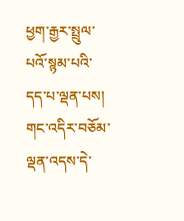ཕྱག་རྒྱར་སྤྲུལ་པའོ་སྙམ་པའི་དད་པ་ལྡན་པས། གང་འདིར་བཅོམ་ལྡན་འདས་དེ་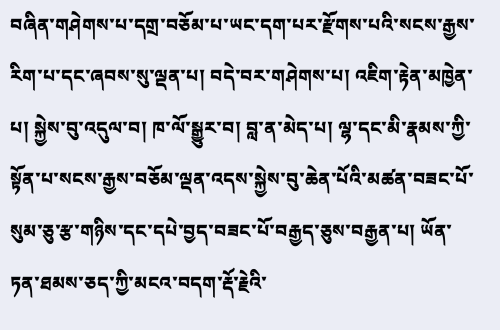བཞིན་གཤེགས་པ་དགྲ་བཅོམ་པ་ཡང་དག་པར་རྫོགས་པའི་སངས་རྒྱས་རིག་པ་དང་ཞབས་སུ་ལྡན་པ། བདེ་བར་གཤེགས་པ། འཇིག་རྟེན་མཁྱེན་པ། སྐྱེས་བུ་འདུལ་བ། ཁ་ལོ་སྒྱུར་བ། བླ་ན་མེད་པ། ལྷ་དང་མི་རྣམས་ཀྱི་སྟོན་པ་སངས་རྒྱས་བཅོམ་ལྡན་འདས་སྐྱེས་བུ་ཆེན་པོའི་མཚན་བཟང་པོ་སུམ་ཅུ་རྩ་གཉིས་དང་དཔེ་བྱད་བཟང་པོ་བརྒྱད་ཅུས་བརྒྱན་པ། ཡོན་ཏན་ཐམས་ཅད་ཀྱི་མངའ་བདག་རྡོ་རྗེའི་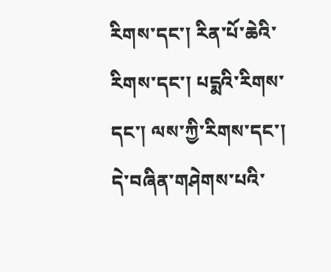རིགས་དང་། རིན་པོ་ཆེའི་རིགས་དང་། པདྨའི་རིགས་དང་། ལས་ཀྱི་རིགས་དང་། དེ་བཞིན་གཤེགས་པའི་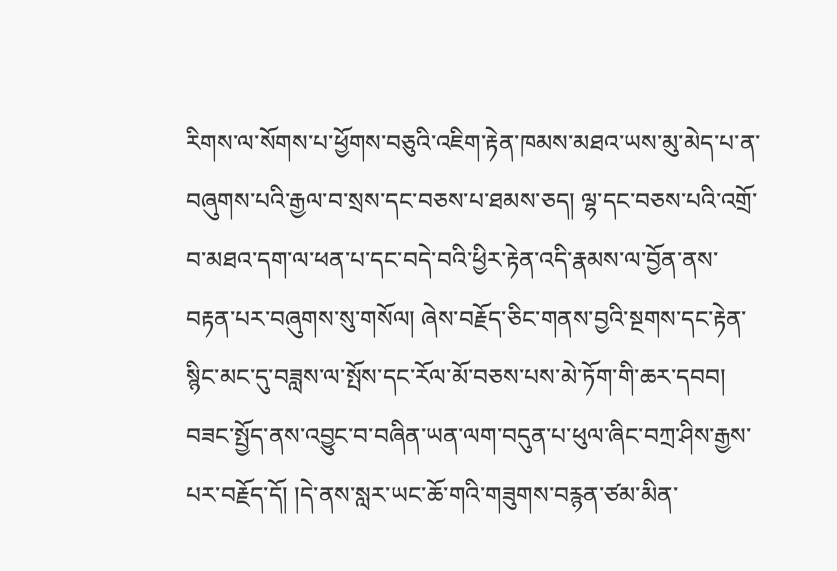རིགས་ལ་སོགས་པ་ཕྱོགས་བཅུའི་འཇིག་རྟེན་ཁམས་མཐའ་ཡས་མུ་མེད་པ་ན་བཞུགས་པའི་རྒྱལ་བ་སྲས་དང་བཅས་པ་ཐམས་ཅད། ལྷ་དང་བཅས་པའི་འགྲོ་བ་མཐའ་དག་ལ་ཕན་པ་དང་བདེ་བའི་ཕྱིར་རྟེན་འདི་རྣམས་ལ་བྱོན་ནས་བརྟན་པར་བཞུགས་སུ་གསོལ། ཞེས་བརྗོད་ཅིང་གནས་བྱའི་སྔགས་དང་རྟེན་སྙིང་མང་དུ་བཟླས་ལ་སྤོས་དང་རོལ་མོ་བཅས་པས་མེ་ཏོག་གི་ཆར་དབབ། བཟང་སྤྱོད་ནས་འབྱུང་བ་བཞིན་ཡན་ལག་བདུན་པ་ཕུལ་ཞིང་བཀྲ་ཤིས་རྒྱས་པར་བརྗོད་དོ། །དེ་ནས་སླར་ཡང་ཆོ་གའི་གཟུགས་བརྙན་ཙམ་མིན་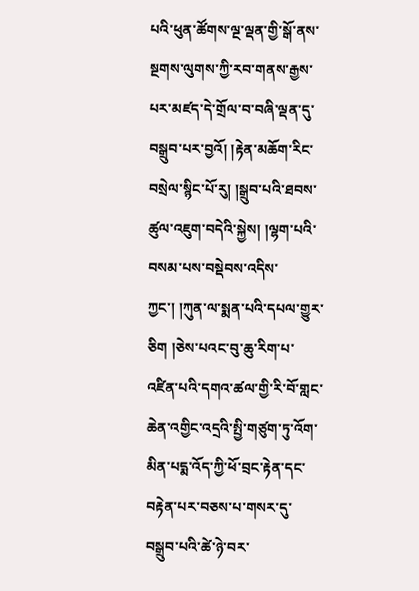པའི་ཕུན་ཚོགས་ལྔ་ལྡན་གྱི་སྒོ་ནས་སྔགས་ལུགས་ཀྱི་རབ་གནས་རྒྱས་པར་མཛད་དེ་གྲོལ་བ་བཞི་ལྡན་དུ་བསྒྲུབ་པར་བྱའོ། །རྟེན་མཆོག་རིང་བསྲེལ་སྙིང་པོ་རུ། །སྒྲུབ་པའི་ཐབས་ཚུལ་འཇུག་བདེའི་སྐྱེས། །ལྷག་པའི་བསམ་པས་བསྡེབས་འདིས་ཀྱང་། །ཀུན་ལ་སྨན་པའི་དཔལ་གྱུར་ཅིག །ཅེས་པའང་བུ་ཆུ་རིག་པ་འཛིན་པའི་དགའ་ཚལ་གྱི་རི་བོ་གླང་ཆེན་འགྱིང་འདྲའི་སྤྱི་གཙུག་ཏུ་འོག་མིན་པདྨ་འོད་ཀྱི་ཕོ་བྲང་རྟེན་དང་བརྟེན་པར་བཅས་པ་གསར་དུ་བསྒྲུབ་པའི་ཚེ་ཉེ་བར་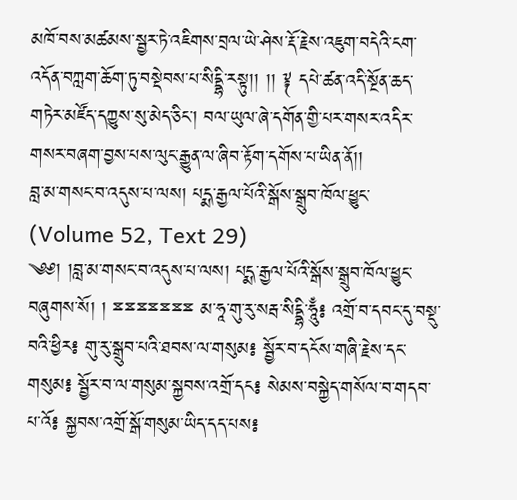མཁོ་བས་མཚམས་སྦྱར་ཏེ་འཇིགས་བྲལ་ཡེ་ཤེས་རྡོ་རྗེས་འཇུག་བདེའི་ངག་འདོན་བཀླག་ཆོག་ཏུ་བསྡེབས་པ་སིདྡྷི་རསྟུ།། །། ༈ དཔེ་ཚན་འདི་སྔོན་ཆད་གཏེར་མཛོད་དཀྱུས་སུ་མེད་ཅིང་། བལ་ཡུལ་ཞེ་དགོན་གྱི་པར་གསར་འདིར་གསར་བཞག་བྱས་པས་ལུང་རྒྱུན་ལ་ཞིབ་རྟོག་དགོས་པ་ཡིན་ནོ།།
བླ་མ་གསང་བ་འདུས་པ་ལས། པདྨ་རྒྱལ་པོའི་སྒོས་སྒྲུབ་ཁོལ་ཕྱུང་ (Volume 52, Text 29)
༄༅། །བླ་མ་གསང་བ་འདུས་པ་ལས། པདྨ་རྒྱལ་པོའི་སྒོས་སྒྲུབ་ཁོལ་ཕྱུང་བཞུགས་སོ། ། ྈྈྈྈྈྈྈ མ་ཧཱ་གུ་རུ་སརྦ་སིདྡྷི་ཧཱུྃ༔ འགྲོ་བ་དབང་དུ་བསྡུ་བའི་ཕྱིར༔ གུ་རུ་སྒྲུབ་པའི་ཐབས་ལ་གསུམ༔ སྦྱོར་བ་དངོས་གཞི་རྗེས་དང་གསུམ༔ སྦྱོར་བ་ལ་གསུམ་སྐྱབས་འགྲོ་དང༔ སེམས་བསྐྱེད་གསོལ་བ་གདབ་པ་འོ༔ སྐྱབས་འགྲོ་སྒོ་གསུམ་ཡིད་དད་པས༔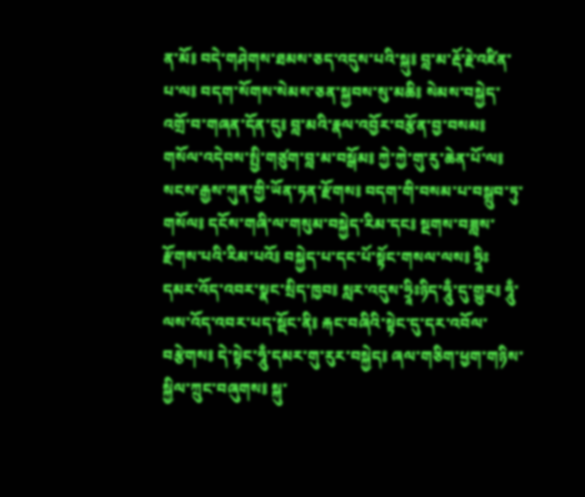ན་མོ༔ བདེ་གཤེགས་ཐམས་ཅད་འདུས་པའི་སྐུ༔ བླ་མ་རྡོ་རྗེ་འཛིན་པ་ལ༔ བདག་སོགས་སེམས་ཅན་སྐྱབས་སུ་མཆི༔ སེམས་བསྐྱེད་འགྲོ་བ་གཞན་དོན་དུ༔ བླ་མའི་རྣལ་འབྱོར་བརྩོན་བྱ་བསམ༔ གསོལ་འདེབས་སྤྱི་གཙུག་བླ་མ་བསྒོམ༔ ཀྱེ་ཀྱེ་གུ་རུ་ཆེན་པོ་ལ༔ སངས་རྒྱས་ཀུན་གྱི་ཡོན་ཏན་རྫོགས༔ བདག་གི་བསམ་པ་བསྒྲུབ་ཏུ་གསོལ༔ དངོས་གཞི་ལ་གསུམ་བསྐྱེད་རིམ་དང༔ སྔགས་བཟླས་རྫོགས་པའི་རིམ་པའོ༔ བསྐྱེད་པ་དང་པོ་སྟོང་གསལ་ལས༔ ཧྲཱིཿདམར་འོད་འབར་སྣང་སྲིད་ཁྱབ༔ སླར་འདུས་ཧྲཱིཿཉིད་ཧཱུྃ་དུ་གྱུར༔ ཧཱུྃ་ལས་འོད་འབར་པད་སྡོང་ནི༔ རྐང་བཞིའི་སྟེང་དུ་དར་འབོལ་བརྩེགས༔ དེ་སྟེང་ཧཱུྃ་དམར་གུ་རུར་བསྐྱེད༔ ཞལ་གཅིག་ཕྱག་གཉིས་སྐྱིལ་ཀྲུང་བཞུགས༔ སྐུ་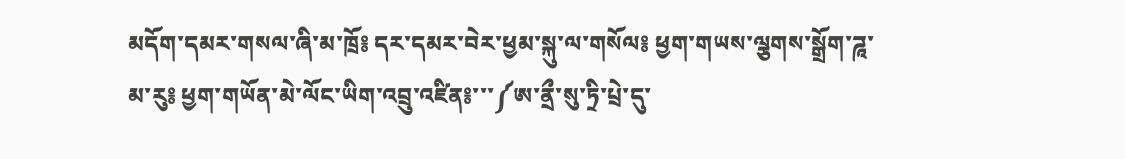མདོག་དམར་གསལ་ཞི་མ་ཁྲོ༔ དར་དམར་བེར་ཕྱམ་སྐུ་ལ་གསོལ༔ ཕྱག་གཡས་ལྕགས་སྒྲོག་ཌཱ་མ་རུ༔ ཕྱག་གཡོན་མེ་ལོང་ཡིག་འབྲུ་འཛིན༔་་་༼ཨ་ནྲྀ་སུ་ཏྲི་པྲེ་དུ་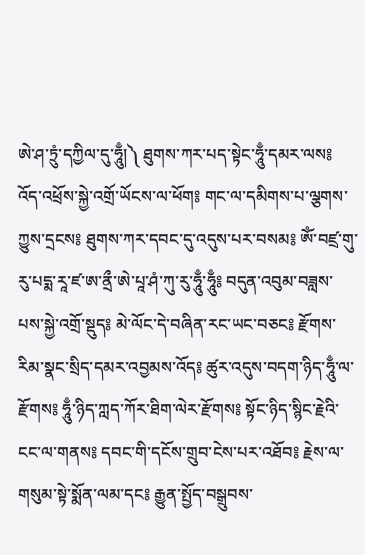ཨེ་ཤ་ཏྲུཾ་དཀྱིལ་དུ་ཧཱུྃ།༽ ཐུགས་ཀར་པད་སྟེང་ཧཱུྃ་དམར་ལས༔ འོད་འཕྲོས་སྐྱེ་འགྲོ་ཡོངས་ལ་ཕོག༔ གང་ལ་དམིགས་པ་ལྕགས་ཀྱུས་དྲངས༔ ཐུགས་ཀར་དབང་དུ་འདུས་པར་བསམ༔ ཨོཾ་བཛྲ་གུ་རུ་པདྨ་རཱ་ཛ་ཨ་ནྲྀ་ཨེ་པཱ་ཤཾ་ཀུ་རུ་ཧཱུྃ་ཧཱུྃ༔ བདུན་འབུམ་བཟླས་པས་སྐྱེ་འགྲོ་སྡུད༔ མེ་ལོང་དེ་བཞིན་རང་ཡང་བཅང༔ རྫོགས་རིམ་སྣང་སྲིད་དམར་འབྱམས་འོད༔ ཚུར་འདུས་བདག་ཉིད་ཧཱུྃ་ལ་རྫོགས༔ ཧཱུྃ་ཉིད་ཀླད་ཀོར་ཐིག་ལེར་རྫོགས༔ སྟོང་ཉིད་སྙིང་རྗེའི་ངང་ལ་གནས༔ དབང་གི་དངོས་གྲུབ་ངེས་པར་འཐོབ༔ རྗེས་ལ་གསུམ་སྟེ་སྨོན་ལམ་དང༔ རྒྱུན་སྤྱོད་བསྒྲུབས་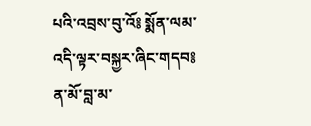པའི་འབྲས་བུ་འོ༔ སྨོན་ལམ་འདི་ལྟར་བསྐྱར་ཞིང་གདབ༔ ན་མོ་བླ་མ་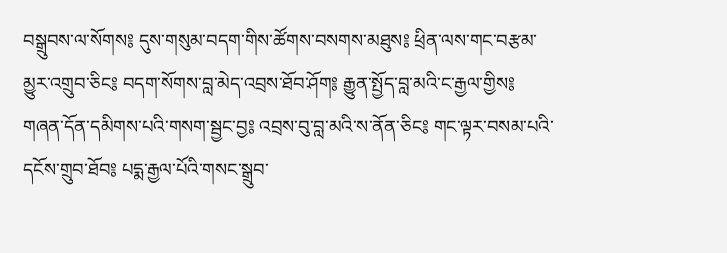བསྒྲུབས་ལ་སོགས༔ དུས་གསུམ་བདག་གིས་ཚོགས་བསགས་མཐུས༔ ཕྲིན་ལས་གང་བརྩམ་མྱུར་འགྲུབ་ཅིང༔ བདག་སོགས་བླ་མེད་འབྲས་ཐོབ་ཤོག༔ རྒྱུན་སྤྱོད་བླ་མའི་ང་རྒྱལ་གྱིས༔ གཞན་དོན་དམིགས་པའི་གསག་སྦྱང་བྱ༔ འབྲས་བུ་བླ་མའི་ས་ནོན་ཅིང༔ གང་ལྟར་བསམ་པའི་དངོས་གྲུབ་ཐོབ༔ པདྨ་རྒྱལ་པོའི་གསང་སྒྲུབ་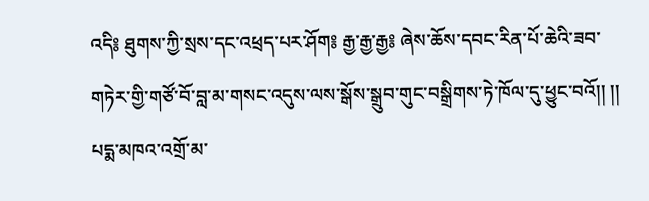འདི༔ ཐུགས་ཀྱི་སྲས་དང་འཕྲད་པར་ཤོག༔ རྒྱ་རྒྱ་རྒྱ༔ ཞེས་ཆོས་དབང་རིན་པོ་ཆེའི་ཟབ་གཏེར་གྱི་གཙོ་བོ་བླ་མ་གསང་འདུས་ལས་སྒོས་སྒྲུབ་གུང་བསྒྲིགས་ཏེ་ཁོལ་དུ་ཕྱུང་བའོ།། །།
པདྨ་མཁའ་འགྲོ་མ་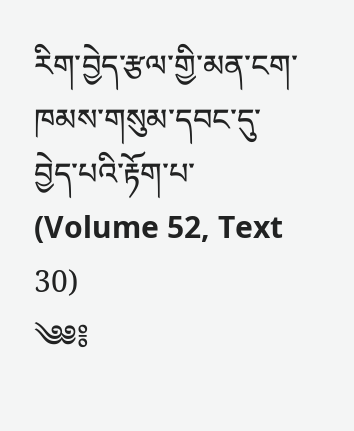རིག་བྱེད་རྩལ་གྱི་མན་ངག་ཁམས་གསུམ་དབང་དུ་བྱེད་པའི་རྟོག་པ་ (Volume 52, Text 30)
༄༅༔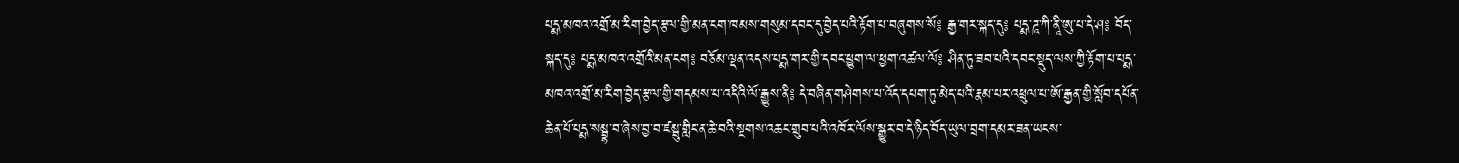པདྨ་མཁའ་འགྲོ་མ་རིག་བྱེད་རྩལ་གྱི་མན་ངག་ཁམས་གསུམ་དབང་དུ་བྱེད་པའི་རྟོག་པ་བཞུགས་སོ༔ རྒྱ་གར་སྐད་དུ༔ པདྨ་ཌཱ་ཀི་ནཱི་ཨུ་པ་དེ་ཤ༔ བོད་སྐད་དུ༔ པདྨ་མཁའ་འགྲོའི་མན་ངག༔ བཅོམ་ལྡན་འདས་པདྨ་གར་གྱི་དབང་ཕྱུག་ལ་ཕྱག་འཚལ་ལོ༔ ཤིན་ཏུ་ཟབ་པའི་དབང་སྡུད་ལས་ཀྱི་རྟོག་པ་པདྨ་མཁའ་འགྲོ་མ་རིག་བྱེད་རྩལ་གྱི་གདམས་པ་འདིའི་ལོ་རྒྱུས་ནི༔ དེ་བཞིན་གཤེགས་པ་འོད་དཔག་ཏུ་མེད་པའི་རྣམ་པར་འཕྲུལ་པ་ཨོ་རྒྱན་གྱི་སློབ་དཔོན་ཆེན་པོ་པདྨ་སམྦྷ་བ་ཞེས་བྱ་བ་ཛམྦུ་གླིང་ན་ཆེ་བའི་སྔགས་འཆང་གྲུབ་པའི་འཁོར་ལོས་སྒྱུར་བ་དེ་ཉིད་བོད་ཡུལ་བྲག་དམར་ཟན་ཡངས་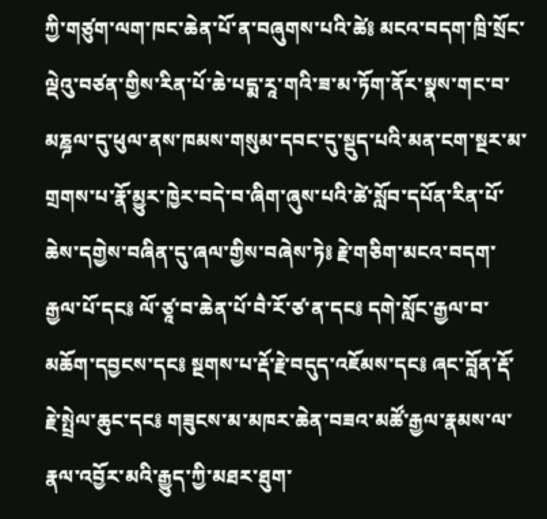ཀྱི་གཙུག་ལག་ཁང་ཆེན་པོ་ན་བཞུགས་པའི་ཚེ༔ མངའ་བདག་ཁྲི་སྲོང་ལྡེའུ་བཙན་གྱིས་རིན་པོ་ཆེ་པདྨ་རཱ་གའི་ཟ་མ་ཏོག་ནོར་སྣས་གང་བ་མཎྜལ་དུ་ཕུལ་ནས་ཁམས་གསུམ་དབང་དུ་སྡུད་པའི་མན་ངག་སྔར་མ་གྲགས་པ་རྣོ་མྱུར་ཁྱེར་བདེ་བ་ཞིག་ཞུས་པའི་ཚེ་སློབ་དཔོན་རིན་པོ་ཆེས་དགྱེས་བཞིན་དུ་ཞལ་གྱིས་བཞེས་ཏེ༔ རྗེ་གཅིག་མངའ་བདག་རྒྱལ་པོ་དང༔ ལོ་ཙཱ་བ་ཆེན་པོ་བཻ་རོ་ཙ་ན་དང༔ དགེ་སློང་རྒྱལ་བ་མཆོག་དབྱངས་དང༔ སྔགས་པ་རྡོ་རྗེ་བདུད་འཇོམས་དང༔ ཞང་བློན་རྡོ་རྗེ་སྤྲེལ་ཆུང་དང༔ གཟུངས་མ་མཁར་ཆེན་བཟའ་མཚོ་རྒྱལ་རྣམས་ལ་རྣལ་འབྱོར་མའི་རྒྱུད་ཀྱི་མཐར་ཐུག་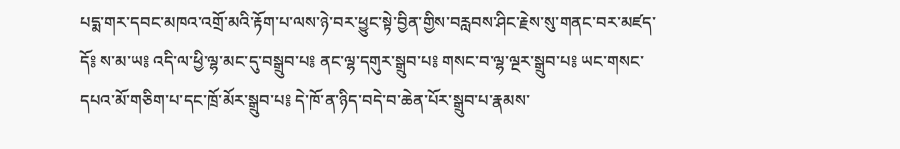པདྨ་གར་དབང་མཁའ་འགྲོ་མའི་རྟོག་པ་ལས་ཉེ་བར་ཕྱུང་སྟེ་བྱིན་གྱིས་བརླབས་ཤིང་རྗེས་སུ་གནང་བར་མཛད་དོ༔ ས་མ་ཡ༔ འདི་ལ་ཕྱི་ལྷ་མང་དུ་བསྒྲུབ་པ༔ ནང་ལྷ་དགུར་སྒྲུབ་པ༔ གསང་བ་ལྷ་ལྔར་སྒྲུབ་པ༔ ཡང་གསང་དཔའ་མོ་གཅིག་པ་དང་ཁྲོ་མོར་སྒྲུབ་པ༔ དེ་ཁོ་ན་ཉིད་བདེ་བ་ཆེན་པོར་སྒྲུབ་པ་རྣམས་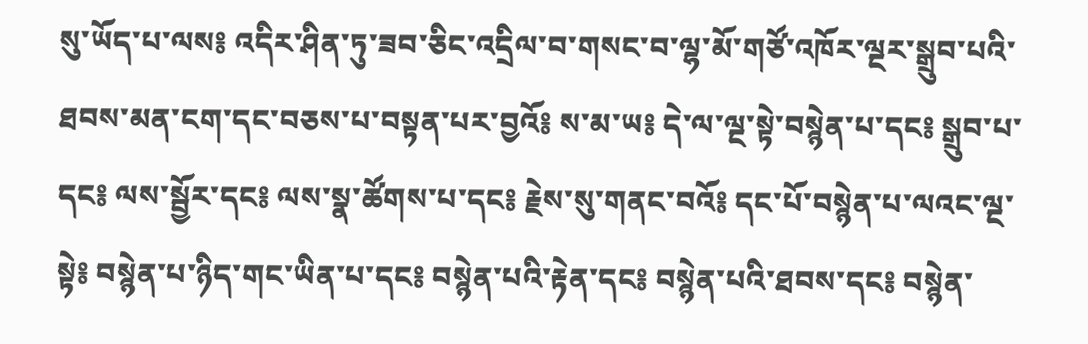སུ་ཡོད་པ་ལས༔ འདིར་ཤིན་ཏུ་ཟབ་ཅིང་འདྲིལ་བ་གསང་བ་ལྷ་མོ་གཙོ་འཁོར་ལྔར་སྒྲུབ་པའི་ཐབས་མན་ངག་དང་བཅས་པ་བསྟན་པར་བྱའོ༔ ས་མ་ཡ༔ དེ་ལ་ལྔ་སྟེ་བསྙེན་པ་དང༔ སྒྲུབ་པ་དང༔ ལས་སྦྱོར་དང༔ ལས་སྣ་ཚོགས་པ་དང༔ རྗེས་སུ་གནང་བའོ༔ དང་པོ་བསྙེན་པ་ལའང་ལྔ་སྟེ༔ བསྙེན་པ་ཉིད་གང་ཡིན་པ་དང༔ བསྙེན་པའི་རྟེན་དང༔ བསྙེན་པའི་ཐབས་དང༔ བསྙེན་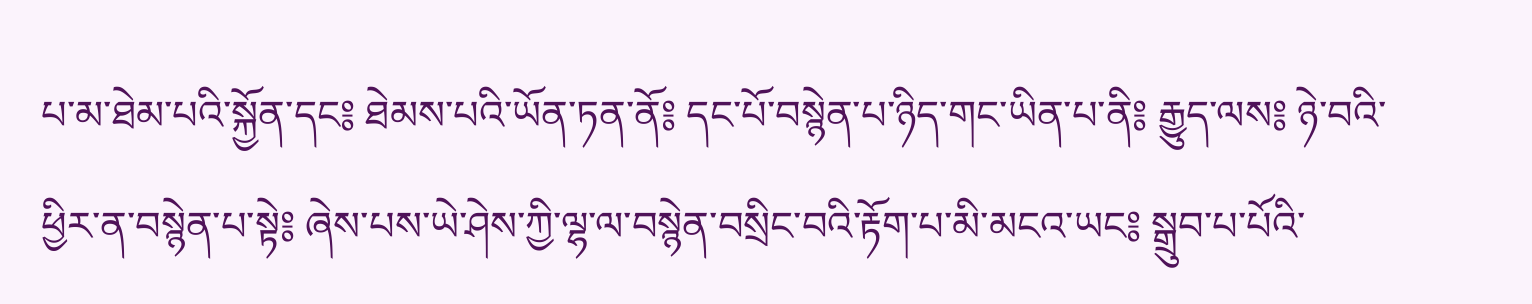པ་མ་ཐེམ་པའི་སྐྱོན་དང༔ ཐེམས་པའི་ཡོན་ཏན་ནོ༔ དང་པོ་བསྙེན་པ་ཉིད་གང་ཡིན་པ་ནི༔ རྒྱུད་ལས༔ ཉེ་བའི་ཕྱིར་ན་བསྙེན་པ་སྟེ༔ ཞེས་པས་ཡེ་ཤེས་ཀྱི་ལྷ་ལ་བསྙེན་བསྲིང་བའི་རྟོག་པ་མི་མངའ་ཡང༔ སྒྲུབ་པ་པོའི་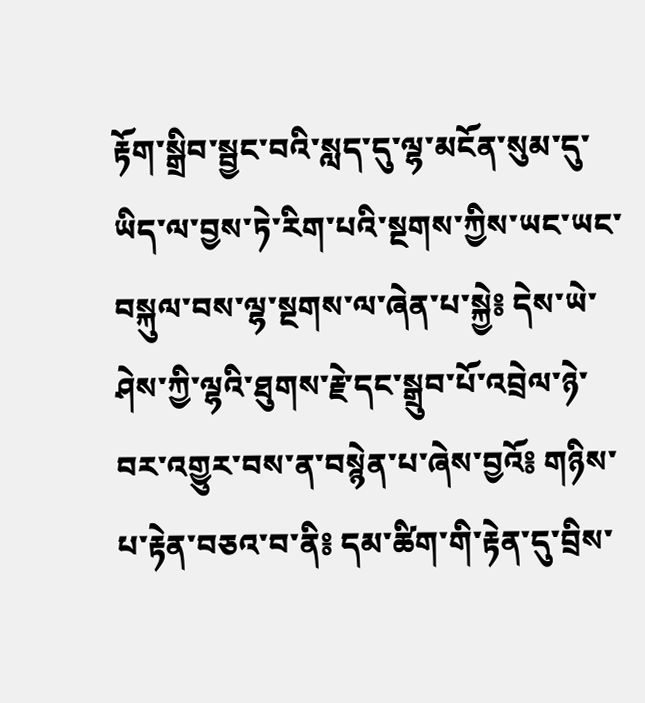རྟོག་སྒྲིབ་སྦྱང་བའི་སླད་དུ་ལྷ་མངོན་སུམ་དུ་ཡིད་ལ་བྱས་ཏེ་རིག་པའི་སྔགས་ཀྱིས་ཡང་ཡང་བསྐུལ་བས་ལྷ་སྔགས་ལ་ཞེན་པ་སྐྱེ༔ དེས་ཡེ་ཤེས་ཀྱི་ལྷའི་ཐུགས་རྗེ་དང་སྒྲུབ་པོ་འབྲེལ་ཉེ་བར་འགྱུར་བས་ན་བསྙེན་པ་ཞེས་བྱའོ༔ གཉིས་པ་རྟེན་བཅའ་བ་ནི༔ དམ་ཚིག་གི་རྟེན་དུ་བྲིས་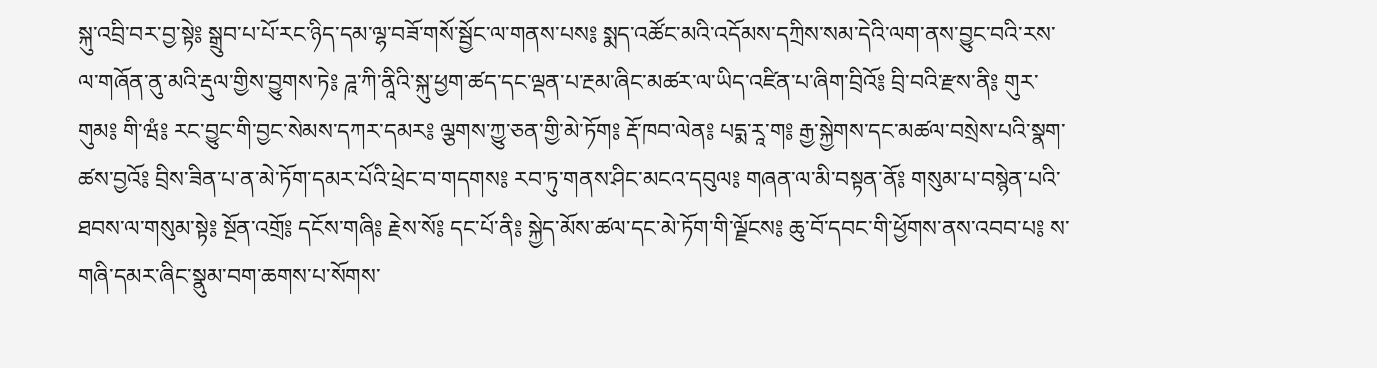སྐུ་འབྲི་བར་བྱ་སྟེ༔ སྒྲུབ་པ་པོ་རང་ཉིད་དམ་ལྷ་བཟོ་གསོ་སྦྱོང་ལ་གནས་པས༔ སྨད་འཚོང་མའི་འདོམས་དཀྲིས་སམ་དེའི་ལག་ནས་བྱུང་བའི་རས་ལ་གཞོན་ནུ་མའི་རྡུལ་གྱིས་བྱུགས་ཏེ༔ ཌཱ་ཀི་ནཱིའི་སྐུ་ཕྱག་ཚད་དང་ལྡན་པ་རྔམ་ཞིང་མཚར་ལ་ཡིད་འཛིན་པ་ཞིག་བྲིའོ༔ བྲི་བའི་རྫས་ནི༔ གུར་གུམ༔ གི་ཝཾ༔ རང་བྱུང་གི་བྱང་སེམས་དཀར་དམར༔ ལྕགས་ཀྱུ་ཅན་གྱི་མེ་ཏོག༔ རྡོ་ཁབ་ལེན༔ པདྨ་རཱ་ག༔ རྒྱ་སྐྱེགས་དང་མཚལ་བསྲེས་པའི་སྣག་ཚས་བྱའོ༔ བྲིས་ཟིན་པ་ན་མེ་ཏོག་དམར་པོའི་ཕྲེང་བ་གདགས༔ རབ་ཏུ་གནས་ཤིང་མངའ་དབུལ༔ གཞན་ལ་མི་བསྟན་ནོ༔ གསུམ་པ་བསྙེན་པའི་ཐབས་ལ་གསུམ་སྟེ༔ སྔོན་འགྲོ༔ དངོས་གཞི༔ རྗེས་སོ༔ དང་པོ་ནི༔ སྐྱེད་མོས་ཚལ་དང་མེ་ཏོག་གི་ལྗོངས༔ ཆུ་བོ་དབང་གི་ཕྱོགས་ནས་འབབ་པ༔ ས་གཞི་དམར་ཞིང་སྣུམ་བག་ཆགས་པ་སོགས་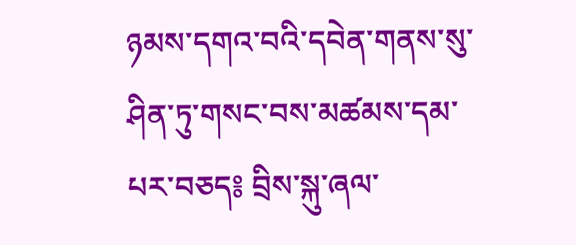ཉམས་དགའ་བའི་དབེན་གནས་སུ་ཤིན་ཏུ་གསང་བས་མཚམས་དམ་པར་བཅད༔ བྲིས་སྐུ་ཞལ་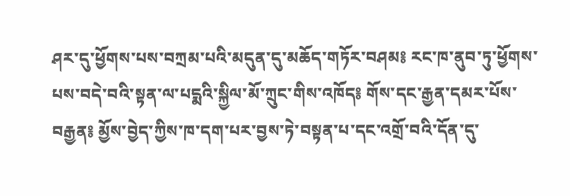ཤར་དུ་ཕྱོགས་པས་བཀྲམ་པའི་མདུན་དུ་མཆོད་གཏོར་བཤམ༔ རང་ཁ་ནུབ་ཏུ་ཕྱོགས་པས་བདེ་བའི་སྟན་ལ་པདྨའི་སྐྱིལ་མོ་ཀྲུང་གིས་འཁོད༔ གོས་དང་རྒྱན་དམར་པོས་བརྒྱན༔ མྱོས་བྱེད་ཀྱིས་ཁ་དག་པར་བྱས་ཏེ་བསྟན་པ་དང་འགྲོ་བའི་དོན་དུ་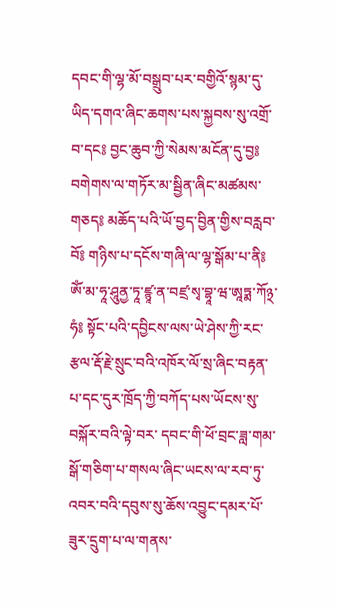དབང་གི་ལྷ་མོ་བསྒྲུབ་པར་བགྱིའོ་སྙམ་དུ་ཡིད་དགའ་ཞིང་ཆགས་པས་སྐྱབས་སུ་འགྲོ་བ་དང༔ བྱང་ཆུབ་ཀྱི་སེམས་མངོན་དུ་བྱ༔ བགེགས་ལ་གཏོར་མ་སྦྱིན་ཞིང་མཚམས་གཅད༔ མཆོད་པའི་ཡོ་བྱད་བྱིན་གྱིས་བརླབ་བོ༔ གཉིས་པ་དངོས་གཞི་ལ་ལྷ་སྒོམ་པ་ནི༔ ཨོཾ་མ་ཧཱ་ཤཱུནྱ་ཏཱ་ཛྙཱ་ན་བཛྲ་སྭ་བྷཱ་ཝ་ཨཱཏྨ་ཀོ྅་ཧཾ༔ སྟོང་པའི་དབྱིངས་ལས་ཡེ་ཤེས་ཀྱི་རང་རྩལ་རྡོ་རྗེ་སྲུང་བའི་འཁོར་ལོ་སྲ་ཞིང་བརྟན་པ་དང་དུར་ཁྲོད་ཀྱི་བཀོད་པས་ཡོངས་སུ་བསྐོར་བའི་ལྟེ་བར་ དབང་གི་ཕོ་བྲང་ཟླ་གམ་སྒོ་གཅིག་པ་གསལ་ཞིང་ཡངས་ལ་རབ་ཏུ་འབར་བའི་དབུས་སུ་ཆོས་འབྱུང་དམར་པོ་ཟུར་དྲུག་པ་ལ་གནས་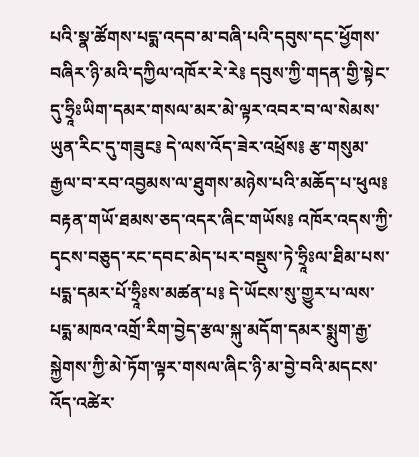པའི་སྣ་ཚོགས་པདྨ་འདབ་མ་བཞི་པའི་དབུས་དང་ཕྱོགས་བཞིར་ཉི་མའི་དཀྱིལ་འཁོར་རེ་རེ༔ དབུས་ཀྱི་གདན་གྱི་སྟེང་དུ་ཧྲཱིཿཡིག་དམར་གསལ་མར་མེ་ལྟར་འབར་བ་ལ་སེམས་ཡུན་རིང་དུ་གཟུང༔ དེ་ལས་འོད་ཟེར་འཕྲོས༔ རྩ་གསུམ་རྒྱལ་བ་རབ་འབྱམས་ལ་ཐུགས་མཉེས་པའི་མཆོད་པ་ཕུལ༔ བརྟན་གཡོ་ཐམས་ཅད་འདར་ཞིང་གཡོས༔ འཁོར་འདས་ཀྱི་དྭངས་བཅུད་རང་དབང་མེད་པར་བསྡུས་ཏེ་ཧྲཱིཿལ་ཐིམ་པས་པདྨ་དམར་པོ་ཧྲཱིཿས་མཚན་པ༔ དེ་ཡོངས་སུ་གྱུར་པ་ལས་པདྨ་མཁའ་འགྲོ་རིག་བྱེད་རྩལ་སྐུ་མདོག་དམར་སྨུག་རྒྱ་སྐྱེགས་ཀྱི་མེ་ཏོག་ལྟར་གསལ་ཞིང་ཉི་མ་བྱེ་བའི་མདངས་འོད་འཚེར་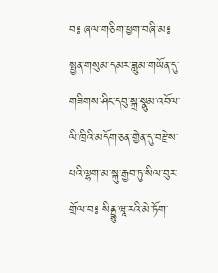བ༔ ཞལ་གཅིག་ཕྱག་བཞི་མ༔ སྤྱན་གསུམ་དམར་ཟླུམ་གཡོན་དུ་གཟིགས་ཤིང་དབུ་སྐྲ་སྣུམ་འབོལ་ལི་ཁྲིའི་མདོག་ཅན་གྱེན་དུ་བརྫེས་པའི་ལྷག་མ་སྐུ་རྒྱབ་ཏུ་སིལ་བུར་གྲོལ་བ༔ སིནྡྷུ་ཝཱ་རའི་མེ་ཏོག་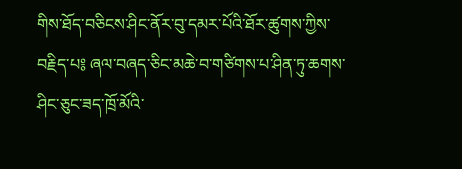གིས་ཐོད་བཅིངས་ཤིང་ནོར་བུ་དམར་པོའི་ཐོར་ཚུགས་ཀྱིས་བརྗིད་པ༔ ཞལ་བཞད་ཅིང་མཆེ་བ་གཙིགས་པ་ཤིན་ཏུ་ཆགས་ཤིང་ཅུང་ཟད་ཁྲོ་མོའི་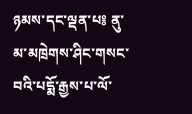ཉམས་དང་ལྡན་པ༔ ནུ་མ་མཁྲེགས་ཤིང་གསང་བའི་པདྨོ་རྒྱས་པ་ལོ་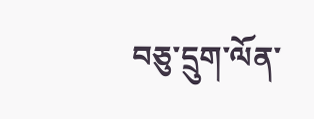བཅུ་དྲུག་ལོན་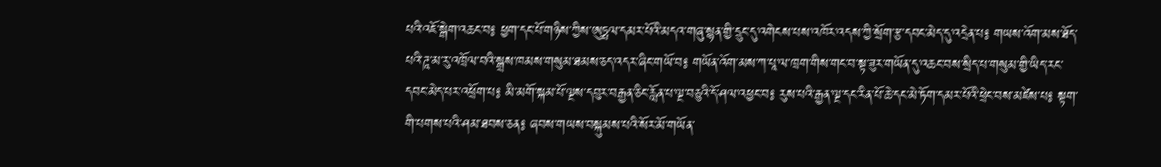པའི་འཇོ་སྒེག་འཆང་བ༔ ཕྱག་དང་པོ་གཉིས་ཀྱིས་ཨུཏྤལ་དམར་པོའི་མདའ་གཞུ་སྙན་གྱི་དྲུང་དུ་འགེངས་པས་འཁོར་འདས་ཀྱི་སྲོག་རྩ་དབང་མེད་དུ་འདྲེན་པ༔ གཡས་འོག་མས་ཐོད་པའི་ཌཱ་མ་རུ་འཁྲོལ་བའི་སྒྲས་ཁམས་གསུམ་ཐམས་ཅད་འདར་ཞིང་གཡོ་བ༔ གཡོན་འོག་མས་ཀ་པཱ་ལ་ཁྲག་གིས་གང་བ་སྟ་ཟུར་གཡོན་དུ་འཆང་བས་སྲིད་པ་གསུམ་གྱི་ཡིད་རང་དབང་མེད་པར་འཕྲོག་པ༔ མི་མགོ་སྐམ་པོ་ལྔས་དབུར་བརྒྱན་ཅིང་རློན་པ་ལྔ་བཅུའི་དོ་ཤལ་འཕྱང་བ༔ རུས་པའི་རྒྱན་ལྔ་དང་རིན་པོ་ཆེ་དང་མེ་ཏོག་དམར་པོའི་ཕྲེང་བས་མཛེས་པ༔ སྟག་གི་པགས་པའི་ཤམ་ཐབས་ཅན༔ ཞབས་གཡས་བསྐུམས་པའི་སོར་མོ་གཡོན་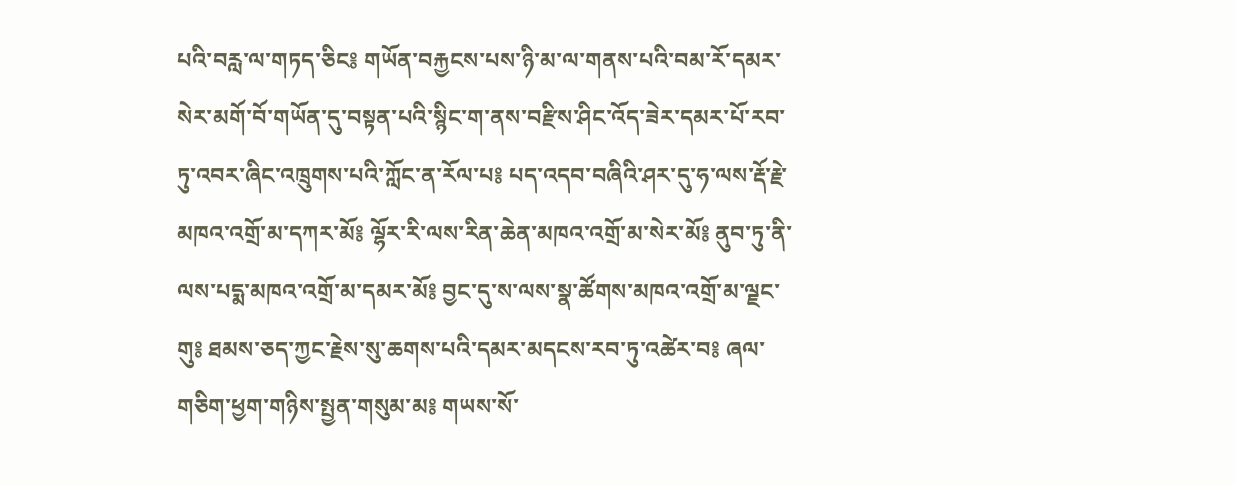པའི་བརླ་ལ་གཏད་ཅིང༔ གཡོན་བརྐྱངས་པས་ཉི་མ་ལ་གནས་པའི་བམ་རོ་དམར་སེར་མགོ་བོ་གཡོན་དུ་བསྟན་པའི་སྙིང་ག་ནས་བརྫིས་ཤིང་འོད་ཟེར་དམར་པོ་རབ་ཏུ་འབར་ཞིང་འཁྲུགས་པའི་ཀློང་ན་རོལ་པ༔ པད་འདབ་བཞིའི་ཤར་དུ་ཧ་ལས་རྡོ་རྗེ་མཁའ་འགྲོ་མ་དཀར་མོ༔ ལྷོར་རི་ལས་རིན་ཆེན་མཁའ་འགྲོ་མ་སེར་མོ༔ ནུབ་ཏུ་ནི་ལས་པདྨ་མཁའ་འགྲོ་མ་དམར་མོ༔ བྱང་དུ་ས་ལས་སྣ་ཚོགས་མཁའ་འགྲོ་མ་ལྗང་གུ༔ ཐམས་ཅད་ཀྱང་རྗེས་སུ་ཆགས་པའི་དམར་མདངས་རབ་ཏུ་འཚེར་བ༔ ཞལ་གཅིག་ཕྱག་གཉིས་སྤྱན་གསུམ་མ༔ གཡས་སོ་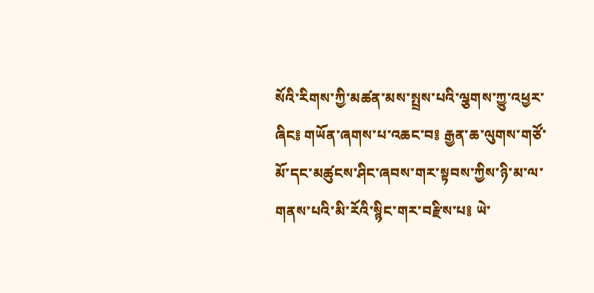སོའི་རིགས་ཀྱི་མཚན་མས་སྤྲས་པའི་ལྕགས་ཀྱུ་འཕྱར་ཞིང༔ གཡོན་ཞགས་པ་འཆང་བ༔ རྒྱན་ཆ་ལུགས་གཙོ་མོ་དང་མཚུངས་ཤིང་ཞབས་གར་སྟབས་ཀྱིས་ཉི་མ་ལ་གནས་པའི་མི་རོའི་སྙིང་གར་བརྫིས་པ༔ ཡེ་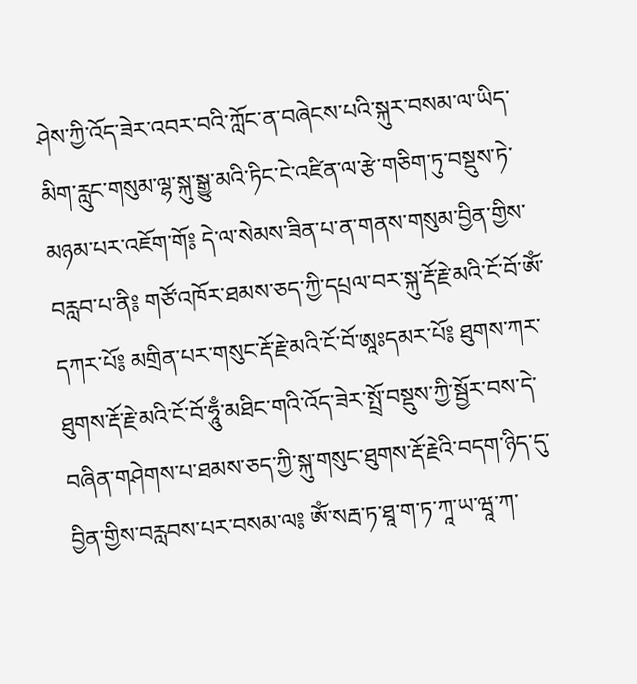ཤེས་ཀྱི་འོད་ཟེར་འབར་བའི་ཀློང་ན་བཞེངས་པའི་སྐུར་བསམ་ལ་ཡིད་མིག་རླུང་གསུམ་ལྷ་སྐུ་སྒྱུ་མའི་ཏིང་ངེ་འཛིན་ལ་རྩེ་གཅིག་ཏུ་བསྡུས་ཏེ་མཉམ་པར་འཇོག་གོ༔ དེ་ལ་སེམས་ཟིན་པ་ན་གནས་གསུམ་བྱིན་གྱིས་བརླབ་པ་ནི༔ གཙོ་འཁོར་ཐམས་ཅད་ཀྱི་དཔྲལ་བར་སྐུ་རྡོ་རྗེ་མའི་ངོ་བོ་ཨོཾ་དཀར་པོ༔ མགྲིན་པར་གསུང་རྡོ་རྗེ་མའི་ངོ་བོ་ཨཱཿདམར་པོ༔ ཐུགས་ཀར་ཐུགས་རྡོ་རྗེ་མའི་ངོ་བོ་ཧཱུྃ་མཐིང་གའི་འོད་ཟེར་སྤྲོ་བསྡུས་ཀྱི་སྦྱོར་བས་དེ་བཞིན་གཤེགས་པ་ཐམས་ཅད་ཀྱི་སྐུ་གསུང་ཐུགས་རྡོ་རྗེའི་བདག་ཉིད་དུ་བྱིན་གྱིས་བརླབས་པར་བསམ་ལ༔ ཨོཾ་སརྦ་ཏ་ཐཱ་ག་ཏ་ཀཱ་ཡ་ཝཱ་ཀ་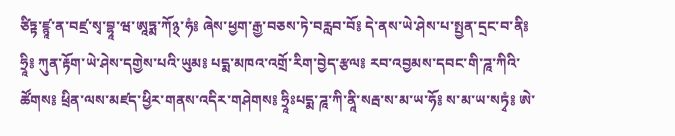ཙིཏྟ་ཛྙཱ་ན་བཛྲ་སྭ་བྷཱ་ཝ་ཨཱཏྨ་ཀོ྅་ཧཾ༔ ཞེས་ཕྱག་རྒྱ་བཅས་ཏེ་བརླབ་བོ༔ དེ་ནས་ཡེ་ཤེས་པ་སྤྱན་དྲང་བ་ནི༔ ཧྲཱི༔ ཀུན་རྟོག་ཡེ་ཤེས་དགྱེས་པའི་ཡུམ༔ པདྨ་མཁའ་འགྲོ་རིག་བྱེད་རྩལ༔ རབ་འབྱམས་དབང་གི་ཌཱ་ཀིའི་ཚོགས༔ ཕྲིན་ལས་མཛད་ཕྱིར་གནས་འདིར་གཤེགས༔ ཧྲཱིཿཔདྨ་ཌཱ་ཀི་ནཱི་སརྦ་ས་མ་ཡ་ཧོ༔ ས་མ་ཡ་སཏྭཾ༔ ཨེ་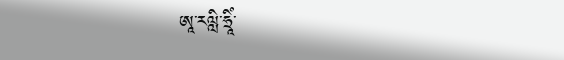ཨཱ་རལླི་ཧྲཱིཾ་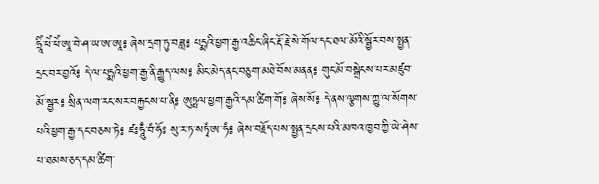ཧྲཱིཾ་ཕེཾ་ཕེཾ་ཨཱ་བེ་ཤ་ཡ་ཨ་ཨཱ༔ ཞེས་དྲག་ཏུ་བཟླ༔ པདྨའི་ཕྱག་རྒྱ་འཆིང་ཞིང་རྡོ་རྗེ་སེ་གོལ་དང་ཐལ་མོའི་སྦྱོར་བས་སྤྱན་དྲང་བར་བྱའོ༔ དེ་ལ་པདྨའི་ཕྱག་རྒྱ་ནི་རྒྱུད་ལས༔ མིང་མེད་ནང་བཅུག་མཐེ་བོས་མནན༔ གུང་མོ་བསྒྲེངས་པར་མཛུབ་མོ་སྦྱར༔ སྲིན་ལག་རང་སར་བརྐྱངས་པ་ནི༔ ཨུཏྤལ་ཕྱག་རྒྱའི་དམ་ཚིག་གོ༔ ཞེས་སོ༔ དེ་ནས་ལྕགས་ཀྱུ་ལ་སོགས་པའི་ཕྱག་རྒྱ་དང་བཅས་ཏེ༔ ཛཿཧཱུྃ་བཾ་ཧོཿ སུ་ར་ཏ་སཏྭཾ་ཨ་ཧཾ༔ ཞེས་བརྗོད་པས་སྤྱན་དྲངས་པའི་མཁའ་ཁྱབ་ཀྱི་ཡེ་ཤེས་པ་ཐམས་ཅད་དམ་ཚིག་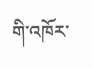གི་འཁོར་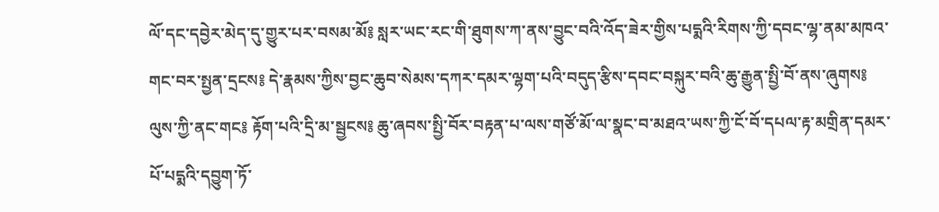ལོ་དང་དབྱེར་མེད་དུ་གྱུར་པར་བསམ་མོ༔ སླར་ཡང་རང་གི་ཐུགས་ཀ་ནས་བྱུང་བའི་འོད་ཟེར་གྱིས་པདྨའི་རིགས་ཀྱི་དབང་ལྷ་ནམ་མཁའ་གང་བར་སྤྱན་དྲངས༔ དེ་རྣམས་ཀྱིས་བྱང་ཆུབ་སེམས་དཀར་དམར་ལྷག་པའི་བདུད་རྩིས་དབང་བསྐུར་བའི་ཆུ་རྒྱུན་སྤྱི་བོ་ནས་ཞུགས༔ ལུས་ཀྱི་ནང་གང༔ རྟོག་པའི་དྲི་མ་སྦྱངས༔ ཆུ་ཞབས་སྤྱི་བོར་བརྟན་པ་ལས་གཙོ་མོ་ལ་སྣང་བ་མཐའ་ཡས་ཀྱི་ངོ་བོ་དཔལ་རྟ་མགྲིན་དམར་པོ་པདྨའི་དབྱུག་ཏོ་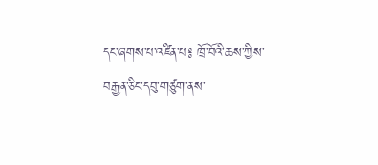དང་ཞགས་པ་འཛིན་པ༔ ཁྲོ་བོའི་ཆས་ཀྱིས་བརྒྱན་ཅིང་དབུ་གཙུག་ནས་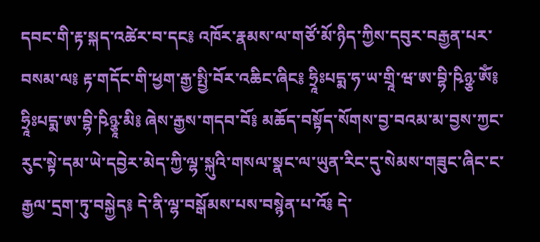དབང་གི་རྟ་སྐད་འཚེར་བ་དང༔ འཁོར་རྣམས་ལ་གཙོ་མོ་ཉིད་ཀྱིས་དབུར་བརྒྱན་པར་བསམ་ལ༔ རྟ་གདོང་གི་ཕྱག་རྒྱ་སྤྱི་བོར་འཆིང་ཞིང༔ ཧྲཱིཿཔདྨ་ཧ་ཡ་གྲཱི་ཝ་ཨ་བྷི་ཥིཉྩ་ཨོཾ༔ ཧྲཱིཿཔདྨ་ཨ་བྷི་ཥིཉྩཱ་མི༔ ཞེས་རྒྱས་གདབ་བོ༔ མཆོད་བསྟོད་སོགས་བྱ་བའམ་མ་བྱས་ཀྱང་རུང་སྟེ་དམ་ཡེ་དབྱེར་མེད་ཀྱི་ལྷ་སྐུའི་གསལ་སྣང་ལ་ཡུན་རིང་དུ་སེམས་གཟུང་ཞིང་ང་རྒྱལ་དྲག་ཏུ་བསྐྱེད༔ དེ་ནི་ལྷ་བསྒོམས་པས་བསྙེན་པ་འོ༔ དེ་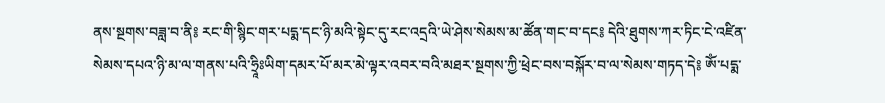ནས་སྔགས་བཟླ་བ་ནི༔ རང་གི་སྙིང་གར་པདྨ་དང་ཉི་མའི་སྟེང་དུ་རང་འདྲའི་ཡེ་ཤེས་སེམས་མ་ཚོན་གང་བ་དང༔ དེའི་ཐུགས་ཀར་ཏིང་ངེ་འཛིན་སེམས་དཔའ་ཉི་མ་ལ་གནས་པའི་ཧྲཱིཿཡིག་དམར་པོ་མར་མེ་ལྟར་འབར་བའི་མཐར་སྔགས་ཀྱི་ཕྲེང་བས་བསྐོར་བ་ལ་སེམས་གཏད་དེ༔ ཨོཾ་པདྨ་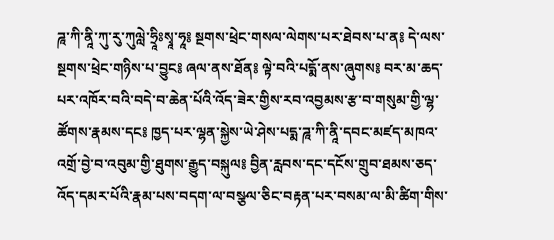ཌཱ་ཀི་ནཱི་ཀུ་རུ་ཀུལླེ་ཧྲཱིཿསྭཱ་ཧཱ༔ སྔགས་ཕྲེང་གསལ་ལེགས་པར་ཐེབས་པ་ན༔ དེ་ལས་སྔགས་ཕྲེང་གཉིས་པ་བྱུང༔ ཞལ་ནས་ཐོན༔ ལྟེ་བའི་པདྨོ་ནས་ཞུགས༔ བར་མ་ཆད་པར་འཁོར་བའི་བདེ་བ་ཆེན་པོའི་འོད་ཟེར་གྱིས་རབ་འབྱམས་རྩ་བ་གསུམ་གྱི་ལྷ་ཚོགས་རྣམས་དང༔ ཁྱད་པར་ལྷན་སྐྱེས་ཡེ་ཤེས་པདྨ་ཌཱ་ཀི་ནཱི་དབང་མཛད་མཁའ་འགྲོ་བྱེ་བ་འབུམ་གྱི་ཐུགས་རྒྱུད་བསྐུལ༔ བྱིན་རླབས་དང་དངོས་གྲུབ་ཐམས་ཅད་འོད་དམར་པོའི་རྣམ་པས་བདག་ལ་བསྩལ་ཅིང་བརྟན་པར་བསམ་ལ་མི་ཚིག་གིས་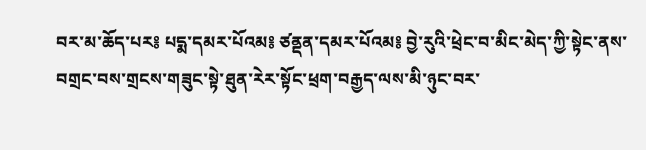བར་མ་ཆོད་པར༔ པདྨ་དམར་པོའམ༔ ཙནྡན་དམར་པོའམ༔ བྱེ་རུའི་ཕྲེང་བ་མིང་མེད་ཀྱི་སྟེང་ནས་བགྲང་བས་གྲངས་གཟུང་སྟེ་ཐུན་རེར་སྟོང་ཕྲག་བརྒྱད་ལས་མི་ཉུང་བར་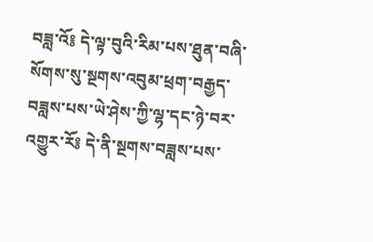བཟླ་འོ༔ དེ་ལྟ་བུའི་རིམ་པས་ཐུན་བཞི་སོགས་སུ་སྔགས་འབུམ་ཕྲག་བརྒྱད་བཟླས་པས་ཡེ་ཤེས་ཀྱི་ལྷ་དང་ཉེ་བར་འགྱུར་རོ༔ དེ་ནི་སྔགས་བཟླས་པས་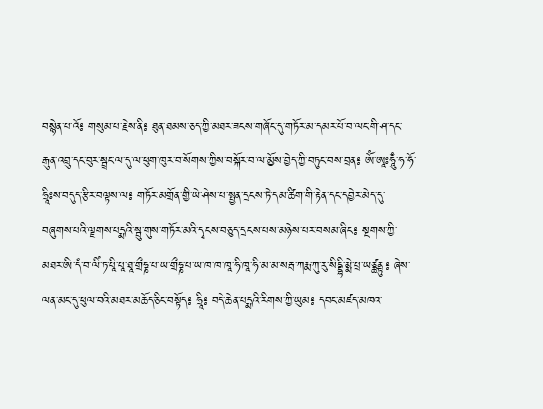བསྙེན་པ་འོ༔ གསུམ་པ་རྗེས་ནི༔ ཐུན་ཐམས་ཅད་ཀྱི་མཐར་ཟངས་གཞོང་དུ་གཏོར་མ་དམར་པོ་བ་ལང་གི་ཤ་དང་རྒུན་འབྲུ་དང་བུར་སྦྲང་ལ་དུ་ལ་ཕུག་ཁུར་བ་སོགས་ཀྱིས་བསྐོར་བ་ལ་མྱོས་བྱེད་ཀྱི་བཏུང་བས་བྲན༔ ཨོཾ་ཨཱཿཧཱུྃ་ཧ་ཧོ་ཧྲཱིཿས་བདུད་རྩིར་བལྟས་ལ༔ གཏོར་མགྲོན་གྱི་ཡེ་ཤེས་པ་སྤྱན་དྲངས་ཏེ་དམ་ཚིག་གི་རྟེན་དང་དབྱེར་མེད་དུ་བཞུགས་པའི་ལྗགས་པདྨའི་སྦུ་གུས་གཏོར་མའི་དྭངས་བཅུད་དྲངས་པས་མཉེས་པར་བསམ་ཞིང༔ སྔགས་ཀྱི་མཐར་ཨི་དཾ་བ་ལིཾ་ཏ་པཱི་པཱ་ཐཱ་གྲྀཧྞ་པ་ཡ་གྲྀཧྞ་པ་ཡ་ཁ་ཁ་ཁཱ་ཧི་ཁཱ་ཧི་མ་མ་སརྦ་ཀརྨ་ཀུ་རུ་སིདྡྷི་མྨེ་པྲ་ཡཙྪནྟུ༔ ཞེས་ལན་མང་དུ་ཕུལ་བའི་མཐར་མཆོད་ཅིང་བསྟོད༔ ཧྲཱི༔ བདེ་ཆེན་པདྨའི་རིགས་ཀྱི་ཡུམ༔ དབང་མཛད་མཁའ་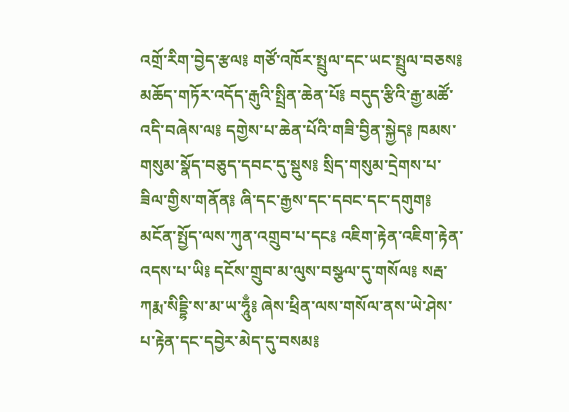འགྲོ་རིག་བྱེད་རྩལ༔ གཙོ་འཁོར་སྤྲུལ་དང་ཡང་སྤྲུལ་བཅས༔ མཆོད་གཏོར་འདོད་རྒུའི་སྤྲིན་ཆེན་པོ༔ བདུད་རྩིའི་རྒྱ་མཚོ་འདི་བཞེས་ལ༔ དགྱེས་པ་ཆེན་པོའི་གཟི་བྱིན་སྐྱེད༔ ཁམས་གསུམ་སྣོད་བཅུད་དབང་དུ་སྡུས༔ སྲིད་གསུམ་དྲེགས་པ་ཟིལ་གྱིས་གནོན༔ ཞི་དང་རྒྱས་དང་དབང་དང་དགུག༔ མངོན་སྤྱོད་ལས་ཀུན་འགྲུབ་པ་དང༔ འཇིག་རྟེན་འཇིག་རྟེན་འདས་པ་ཡི༔ དངོས་གྲུབ་མ་ལུས་བསྩལ་དུ་གསོལ༔ སརྦ་ཀརྨ་སིདྡྷི་ས་མ་ཡ་ཧཱུྃ༔ ཞེས་ཕྲིན་ལས་གསོལ་ནས་ཡེ་ཤེས་པ་རྟེན་དང་དབྱེར་མེད་དུ་བསམ༔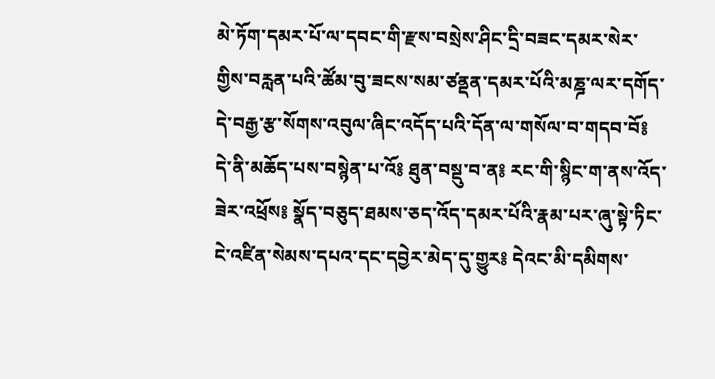མེ་ཏོག་དམར་པོ་ལ་དབང་གི་རྫས་བསྲེས་ཤིང་དྲི་བཟང་དམར་སེར་གྱིས་བརླན་པའི་ཚོམ་བུ་ཟངས་སམ་ཙནྡན་དམར་པོའི་མཎྜ་ལར་དགོད་དེ་བརྒྱ་རྩ་སོགས་འབུལ་ཞིང་འདོད་པའི་དོན་ལ་གསོལ་བ་གདབ་བོ༔ དེ་ནི་མཆོད་པས་བསྙེན་པ་འོ༔ ཐུན་བསྡུ་བ་ན༔ རང་གི་སྙིང་ག་ནས་འོད་ཟེར་འཕྲོས༔ སྣོད་བཅུད་ཐམས་ཅད་འོད་དམར་པོའི་རྣམ་པར་ཞུ་སྟེ་ཏིང་ངེ་འཛིན་སེམས་དཔའ་དང་དབྱེར་མེད་དུ་གྱུར༔ དེའང་མི་དམིགས་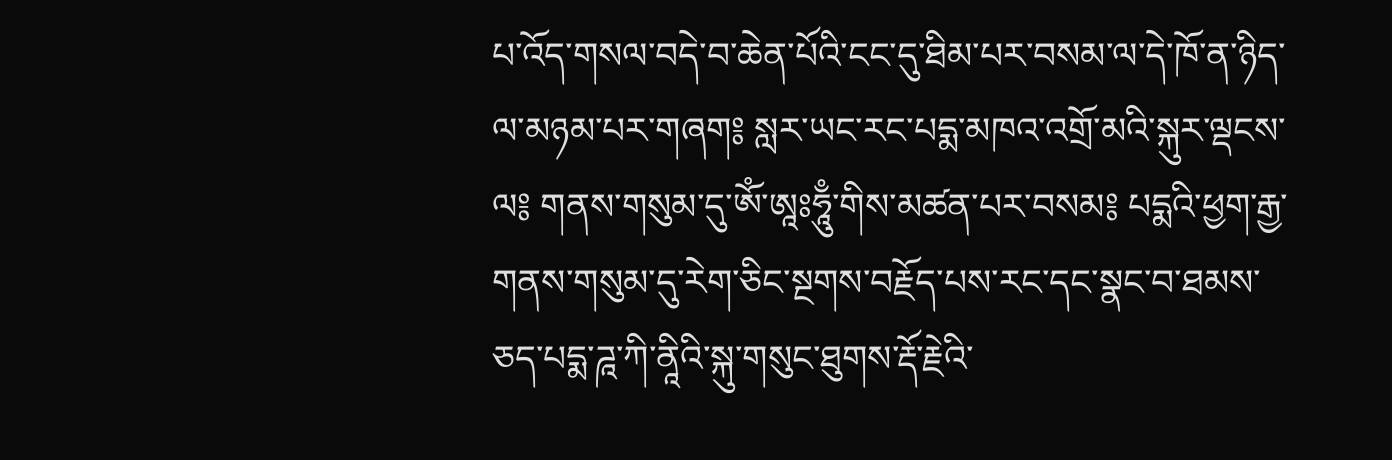པ་འོད་གསལ་བདེ་བ་ཆེན་པོའི་ངང་དུ་ཐིམ་པར་བསམ་ལ་དེ་ཁོ་ན་ཉིད་ལ་མཉམ་པར་གཞག༔ སླར་ཡང་རང་པདྨ་མཁའ་འགྲོ་མའི་སྐུར་ལྡངས་ལ༔ གནས་གསུམ་དུ་ཨོཾ་ཨཱཿཧཱུྃ་གིས་མཚན་པར་བསམ༔ པདྨའི་ཕྱག་རྒྱ་གནས་གསུམ་དུ་རེག་ཅིང་སྔགས་བརྗོད་པས་རང་དང་སྣང་བ་ཐམས་ཅད་པདྨ་ཌཱ་ཀི་ནཱིའི་སྐུ་གསུང་ཐུགས་རྡོ་རྗེའི་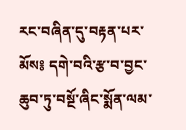རང་བཞིན་དུ་བརྟན་པར་མོས༔ དགེ་བའི་རྩ་བ་བྱང་ཆུབ་ཏུ་བསྔོ་ཞིང་སྨོན་ལམ་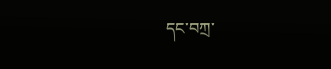དང་བཀྲ་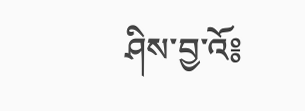ཤིས་བྱ་འོ༔